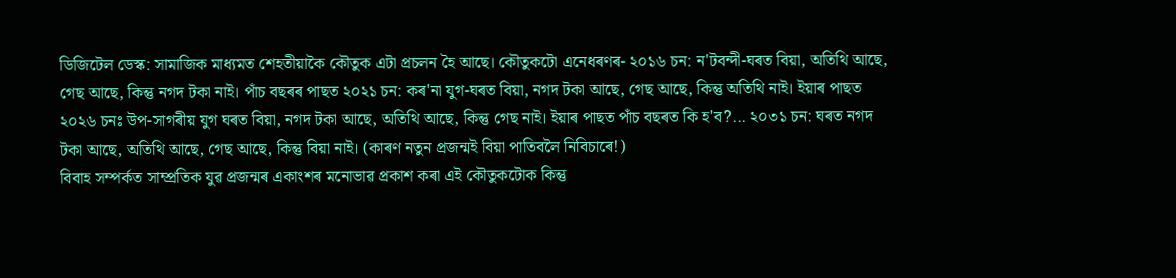ডিজিটেল ডেস্ক: সামাজিক মাধ্যমত শেহতীয়াকৈ কৌতুক এটা প্রচলন হৈ আছে। কৌতুকটো এনেধৰণৰ- ২০১৬ চন: ন'টবন্দী-ঘৰত বিয়া, অতিথি আছে, গেছ আছে, কিন্তু নগদ টকা নাই। পাঁচ বছৰৰ পাছত ২০২১ চন: কৰ'না যুগ-ঘৰত বিয়া, নগদ টকা আছে, গেছ আছে, কিন্তু অতিথি নাই। ইয়াৰ পাছত ২০২৬ চনঃ উপ-সাগৰীয় যুগ ঘৰত বিয়া, নগদ টকা আছে, অতিথি আছে, কিন্তু গেছ নাই। ইয়াৰ পাছত পাঁচ বছৰত কি হ'ব?... ২০৩১ চন: ঘৰত নগদ টকা আছে, অতিথি আছে, গেছ আছে, কিন্তু বিয়া নাই। (কাৰণ নতুন প্রজন্মই বিয়া পাতিবলৈ নিবিচাৰে!)
বিবাহ সম্পর্কত সাম্প্ৰতিক যুৱ প্ৰজন্মৰ একাংশৰ মনোভাৱ প্রকাশ কৰা এই কৌতুকটোক কিন্তু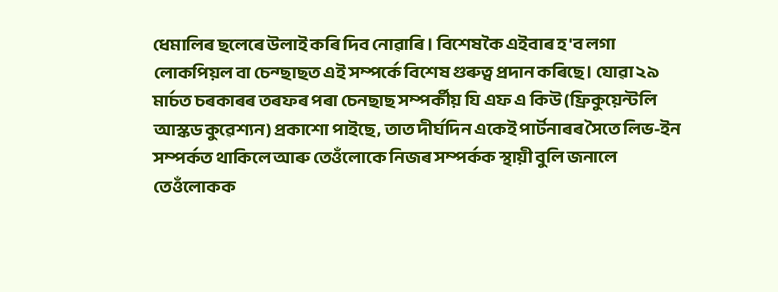ধেমালিৰ ছলেৰে উলাই কৰি দিব নোৱাৰি। বিশেষকৈ এইবাৰ হ'ব লগা লোকপিয়ল বা চেন্ছাছত এই সম্পর্কে বিশেষ গুৰুত্ব প্রদান কৰিছে। যোৱা ২৯ মাৰ্চত চৰকাৰৰ তৰফৰ পৰা চেনছাছ সম্পর্কীয় যি এফ এ কিউ (ফ্রিকুয়েন্টলি আস্কড কুৱেশ্যন) প্রকাশো পাইছে, তাত দীর্ঘদিন একেই পাৰ্টনাৰৰ সৈতে লিভ-ইন সম্পর্কত থাকিলে আৰু তেওঁলোকে নিজৰ সম্পৰ্কক স্থায়ী বুলি জনালে তেওঁলোকক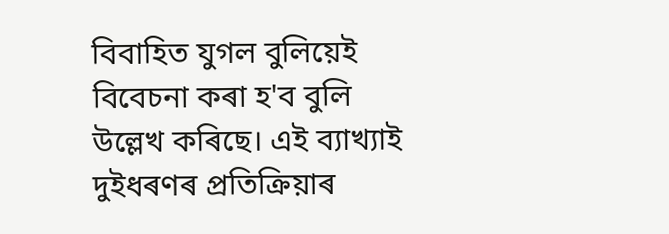বিবাহিত যুগল বুলিয়েই বিবেচনা কৰা হ'ব বুলি উল্লেখ কৰিছে। এই ব্যাখ্যাই দুইধৰণৰ প্ৰতিক্ৰিয়াৰ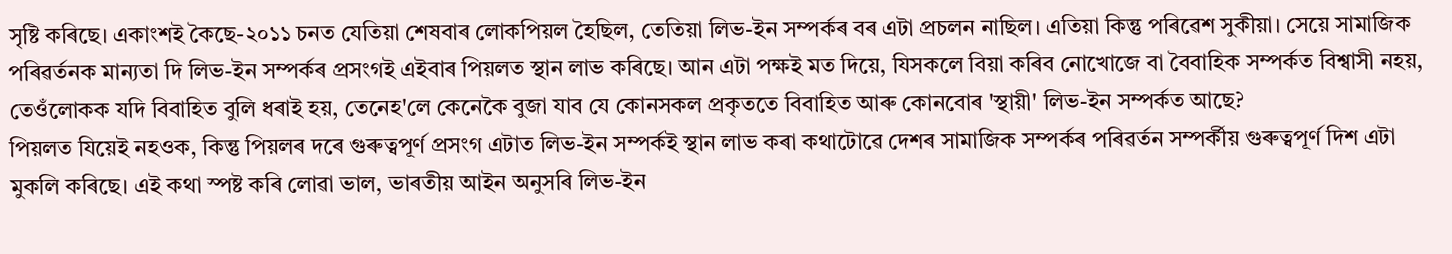সৃষ্টি কৰিছে। একাংশই কৈছে-২০১১ চনত যেতিয়া শেষবাৰ লোকপিয়ল হৈছিল, তেতিয়া লিভ-ইন সম্পৰ্কৰ বৰ এটা প্রচলন নাছিল। এতিয়া কিন্তু পৰিৱেশ সুকীয়া। সেয়ে সামাজিক পৰিৱৰ্তনক মান্যতা দি লিভ-ইন সম্পৰ্কৰ প্ৰসংগই এইবাৰ পিয়লত স্থান লাভ কৰিছে। আন এটা পক্ষই মত দিয়ে, যিসকলে বিয়া কৰিব নোখোজে বা বৈবাহিক সম্পর্কত বিশ্বাসী নহয়, তেওঁলোকক যদি বিবাহিত বুলি ধৰাই হয়, তেনেহ'লে কেনেকৈ বুজা যাব যে কোনসকল প্রকৃততে বিবাহিত আৰু কোনবোৰ 'স্থায়ী' লিভ-ইন সম্পর্কত আছে?
পিয়লত যিয়েই নহওক, কিন্তু পিয়লৰ দৰে গুৰুত্বপূৰ্ণ প্রসংগ এটাত লিভ-ইন সম্পর্কই স্থান লাভ কৰা কথাটোৱে দেশৰ সামাজিক সম্পৰ্কৰ পৰিৱৰ্তন সম্পর্কীয় গুৰুত্বপূর্ণ দিশ এটা মুকলি কৰিছে। এই কথা স্পষ্ট কৰি লোৱা ভাল, ভাৰতীয় আইন অনুসৰি লিভ-ইন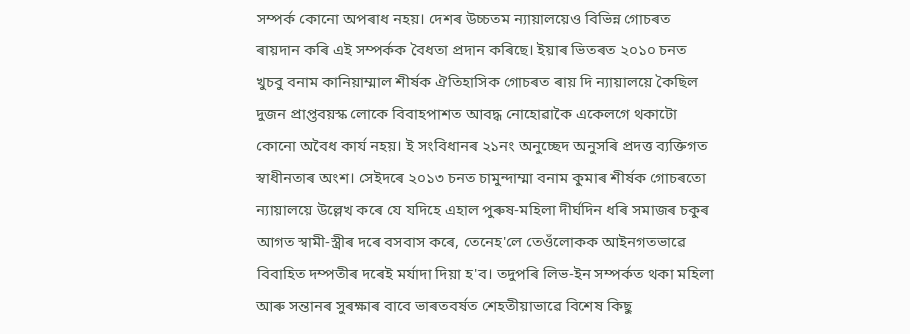সম্পর্ক কোনো অপৰাধ নহয়। দেশৰ উচ্চতম ন্যায়ালয়েও বিভিন্ন গোচৰত ৰায়দান কৰি এই সম্পর্কক বৈধতা প্রদান কৰিছে। ইয়াৰ ভিতৰত ২০১০ চনত খুচবু বনাম কানিয়াম্মাল শীর্ষক ঐতিহাসিক গোচৰত ৰায় দি ন্যায়ালয়ে কৈছিল দুজন প্রাপ্তবয়স্ক লোকে বিবাহপাশত আবদ্ধ নোহোৱাকৈ একেলগে থকাটো কোনো অবৈধ কার্য নহয়। ই সংবিধানৰ ২১নং অনুচ্ছেদ অনুসৰি প্রদত্ত ব্যক্তিগত স্বাধীনতাৰ অংশ। সেইদৰে ২০১৩ চনত চামুন্দাম্মা বনাম কুমাৰ শীৰ্ষক গোচৰতো ন্যায়ালয়ে উল্লেখ কৰে যে যদিহে এহাল পুৰুষ-মহিলা দীর্ঘদিন ধৰি সমাজৰ চকুৰ আগত স্বামী-স্ত্রীৰ দৰে বসবাস কৰে, তেনেহ'লে তেওঁলোকক আইনগতভাৱে বিবাহিত দম্পতীৰ দৰেই মর্যাদা দিয়া হ'ব। তদুপৰি লিভ-ইন সম্পৰ্কত থকা মহিলা আৰু সন্তানৰ সুৰক্ষাৰ বাবে ভাৰতবৰ্ষত শেহতীয়াভাৱে বিশেষ কিছু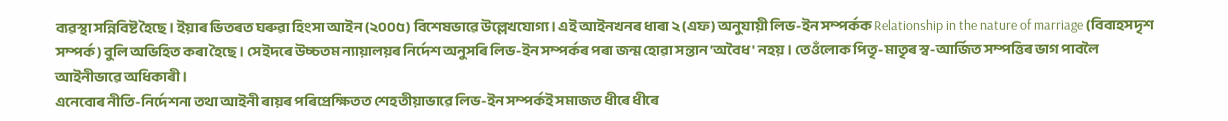ব্যৱস্থা সন্নিবিষ্ট হৈছে। ইয়াৰ ভিতৰত ঘৰুৱা হিংসা আইন (২০০৫) বিশেষভাৱে উল্লেখযোগ্য। এই আইনখনৰ ধাৰা ২ (এফ) অনুযায়ী লিভ-ইন সম্পর্কক Relationship in the nature of marriage (বিবাহসদৃশ সম্পৰ্ক) বুলি অভিহিত কৰা হৈছে। সেইদৰে উচ্চতম ন্যায়ালয়ৰ নিৰ্দেশ অনুসৰি লিভ-ইন সম্পৰ্কৰ পৰা জন্ম হোৱা সন্তান 'অবৈধ' নহয়। তেওঁলোক পিতৃ-মাতৃৰ স্ব-আৰ্জিত সম্পত্তিৰ ভাগ পাবলৈ আইনীভাৱে অধিকাৰী।
এনেবোৰ নীতি-নির্দেশনা তথা আইনী ৰায়ৰ পৰিপ্ৰেক্ষিতত শেহতীয়াভাৱে লিভ-ইন সম্পর্কই সমাজত ধীৰে ধীৰে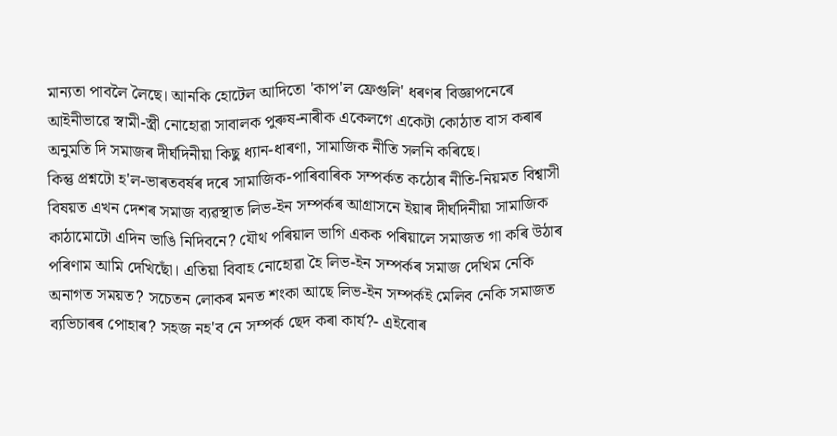মান্যতা পাবলৈ লৈছে। আনকি হোটেল আদিতো 'কাপ'ল ফ্রেগুলি' ধৰণৰ বিজ্ঞাপনেৰে আইনীভাৱে স্বামী-স্ত্রী নোহোৱা সাবালক পুৰুষ-নাৰীক একেলগে একেটা কোঠাত বাস কৰাৰ অনুমতি দি সমাজৰ দীর্ঘদিনীয়া কিছু ধ্যান-ধাৰণা, সামাজিক নীতি সলনি কৰিছে।
কিন্তু প্রশ্নটো হ'ল-ভাৰতবৰ্ষৰ দৰে সামাজিক-পাৰিবাৰিক সম্পৰ্কত কঠোৰ নীতি-নিয়মত বিশ্বাসী বিষয়ত এখন দেশৰ সমাজ ব্যৱস্থাত লিভ-ইন সম্পৰ্কৰ আগ্রাসনে ইয়াৰ দীৰ্ঘদিনীয়া সামাজিক কাঠামোটো এদিন ভাঙি নিদিবনে? যৌথ পৰিয়াল ভাগি একক পৰিয়ালে সমাজত গা কৰি উঠাৰ পৰিণাম আমি দেখিছোঁ। এতিয়া বিবাহ নোহোৱা হৈ লিভ-ইন সম্পৰ্কৰ সমাজ দেখিম নেকি অনাগত সময়ত? সচেতন লোকৰ মনত শংকা আছে লিভ-ইন সম্পর্কই মেলিব নেকি সমাজত ব্যভিচাৰৰ পোহাৰ? সহজ নহ'ব নে সম্পর্ক ছেদ কৰা কাৰ্য?- এইবোৰ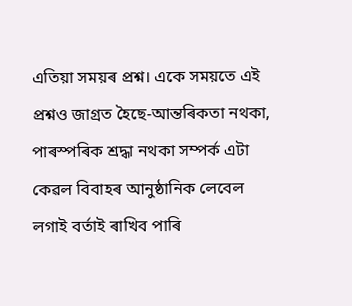এতিয়া সময়ৰ প্রশ্ন। একে সময়তে এই প্রশ্নও জাগ্ৰত হৈছে-আন্তৰিকতা নথকা, পাৰস্পৰিক শ্ৰদ্ধা নথকা সম্পর্ক এটা কেৱল বিবাহৰ আনুষ্ঠানিক লেবেল লগাই বৰ্তাই ৰাখিব পাৰি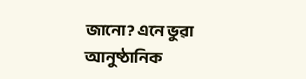জানো? এনে ভুৱা আনুষ্ঠানিক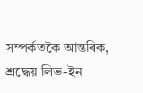সম্পৰ্কতকৈ আন্তৰিক, শ্রদ্ধেয় লিভ-ইন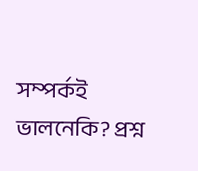সম্পর্কই ভালনেকি? প্রশ্ন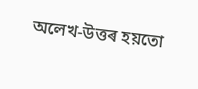অলেখ-উত্তৰ হয়তো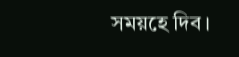সময়হে দিব।